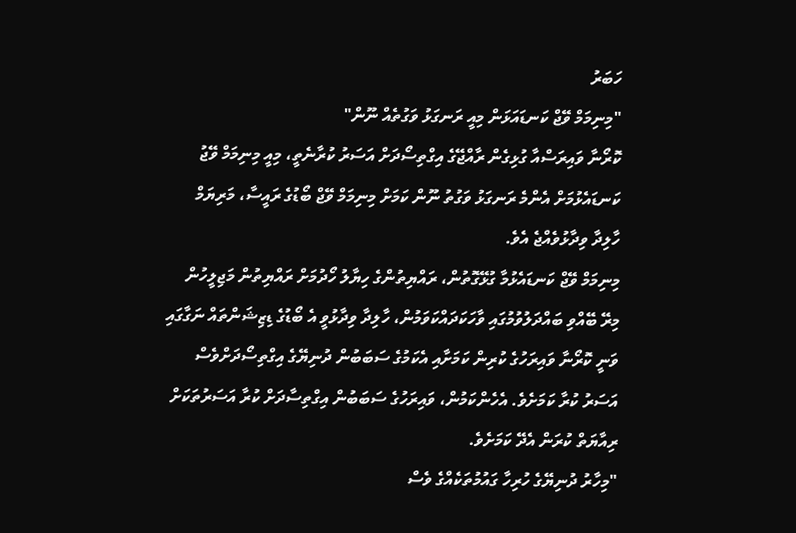ހަބަރު
"މިނިމަމް ވޭޖް ކަނޑައަޅަން މިއީ ރަނގަޅު ވަގުތެއް ނޫން"
ކޮރޯނާ ވައިރަސްއާ ގުޅިގެން ރާއްޖޭގެ އިގްތިސޯދަށް އަސަރު ކުރާނެތީ، މިއީ މިނިމަމް ވޭޖު ކަނޑައެޅުމަށް އެންމެ ރަނގަޅު ވަގުތު ނޫން ކަމަށް މިނިމަމް ވޭޖް ބޯޑުގެ ރައީސާ، މަރިޔަމް ހާލިދާ ވިދާޅުވެއްޖެ އެވެ.
މިނިމަމް ވޭޖް ކަނޑައެޅުމާ ގުޅޭގޮތުން، ރައްޔިތުންގެ ހިޔާލު ހޯދުމަށް ރައްޔިތުން މަޖިލީހުން މިރޭ ބޭއްވި ބައްދަލުވުމުގައި ވާހަކަދައްކަވަމުން، ހާލިދާ ވިދާޅުވީ އެ ބޯޑުގެ ޑިޒިޝަންތައް ނަގާގައި ވަނީ ކޮރޯނާ ވައިރަހުގެ ކުރިން ކަމަށާއި އެކަމުގެ ސަބަބުން ދުނިޔޭގެ އިގްތިސޯދަށްވެސް އަސަރު ކުރާ ކަމަށެވެ. އެހެންކަމުން، ވައިރަހުގެ ސަބަބުން އިގްތިސާދަށް ކުރާ އަސަރުތަކަށް ރިއާޔަތް ކުރަން އެދޭ ކަމަށެވެ.
"މިހާރު ދުނިޔޭގެ ހުރިހާ ގައުމުތަކެއްގެ ވެސް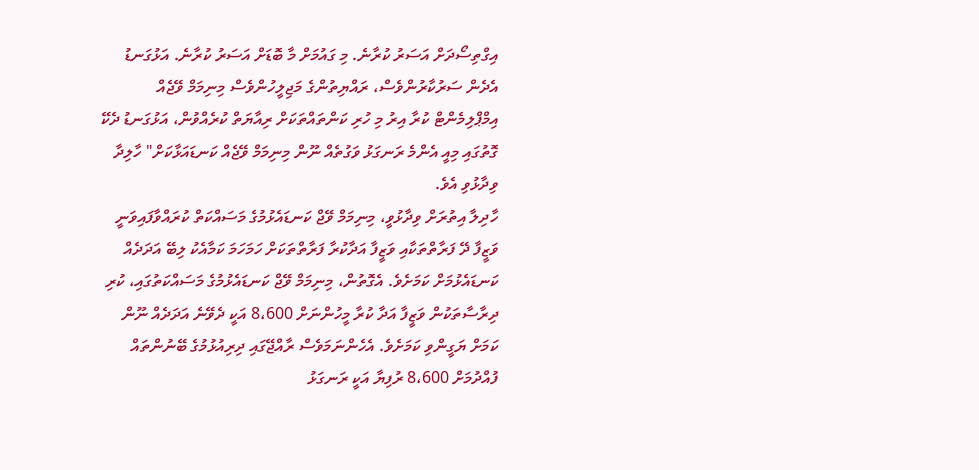އިގްތިސޯދަށް އަސަރު ކުރާނެ. މި ގައުމަށް މާ ބޮޑަށް އަސަރު ކުރާނެ. އަޅުގަނޑު އެދެން ސަރުކާރުންވެސް، ރައްޔިތުންގެ މަޖިލީހުންވެސް މިނިމަމް ވޭޖެއް އިމްޕްލިމެންޓް ކުރާ އިރު މި ހުރި ކަންތައްތަކަށް ރިއާޔަތް ކުރެއްވުން، އަޅުގަނޑު ދެކޭ ގޮތުގައި މިއީ އެންމެ ރަނގަޅު ވަގުތެއް ނޫން މިނިމަމް ވޭޖެއް ކަނޑައަޅާކަށް" ހާލިދާ ވިދާޅުވި އެވެ.
ހާދިލާ އިތުރަށް ވިދާޅުވީ، މިނިމަމް ވޭޖް ކަނޑައެޅުމުގެ މަސައްކަތް ކުރައްވާފައިވަނީ ވަޒީފާ ދޭ ފަރާތްތަކާއި ވަޒީފާ އަދާކުރާ ފަރާތްތަކަށް ހަމަހަމަ ކަމާއެކު ލިބޭ އަދަދެއް ކަނޑައެޅުމަށް ކަމަށެވެ. އެގޮތުން، މިނިމަމް ވޭޖް ކަނޑައެޅުމުގެ މަސައްކަތުގައި، ކުރި ދިރާސާތަކުން ވަޒީފާ އަދާ ކުރާ މީހުންނަށް 8،600 އަކީ ދެވޭނެ އަދަދެއް ނޫން ކަމަށް ޔަގީންވި ކަމަށެވެ. އެހެންނަމަވެސް ރާއްޖޭގައި ދިރިއުޅުމުގެ ބޭނުންތައް ފުއްދުމަށް 8،600 ރުފިޔާ އަކީ ރަނގަޅު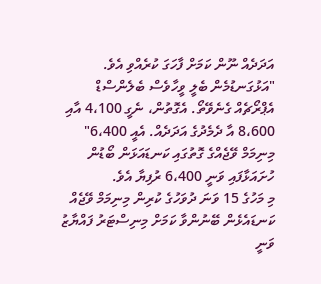އަދަދެއް ނޫން ކަމަށް ފާހަގަ ކުރެއްވި އެވެ.
"އަޅުގަނޑުމެން ބެލީ ވީހާވެސް ބެލެންސްޑް އެޕްރޯޗެއް ގެނެވޭތޯ. އެގޮތުން، ނެގީ 4،100 އާއި 8،600 އާ ދެމެދުގެ އަދަދެއް. އެއީ 6،400"
މިނިމަމް ވޭޖެއްގެ ގޮތުގައި ކަނޑައަޅަން ބޯޑުން ހުށައަޅާފައި ވަނީ 6،400 ރުފިޔާ އެވެ.
މި މަހުގެ 15 ވަނަ ދުވަހުގެ ކުރިން މިނިމަމް ވޭޖެއް ކަނޑައެޅެން ބޭނުންވާ ކަމަށް މިނިސްޓަރު ފައްޔާޒު ވަނީ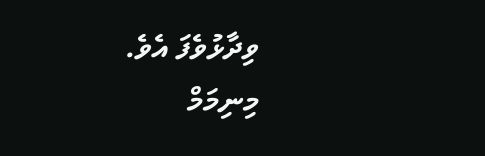ވިދާޅުވެފަ އެވެ.
މިނިމަމް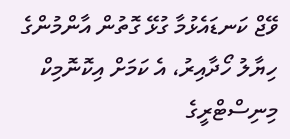ވޭޖް ކަނޑައެޅުމާ ގުޅޭ ގޮތުން އާންމުންގެ ހިޔާލު ހޯދާއިރު، އެ ކަމަށް އިކޮނޮމިކް މިނިސްޓްރީގެ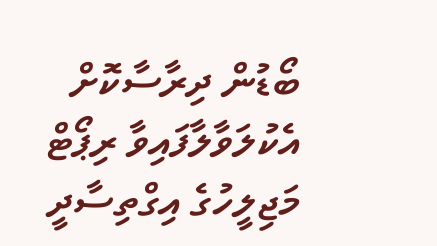ބޯޑުން ދިރާސާކޮށް އެކުލަވާލާފައިވާ ރިޕޯޓް މަޖިލީހުގެ އިގްތިސާދީ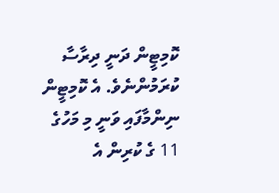ކޮމިޓީން ދަނީ ދިރާސާ ކުރަމުންނެވެ. އެ ކޮމިޓީން ނިންމާފައި ވަނީ މި މަހުގެ 11 ގެ ކުރިން އެ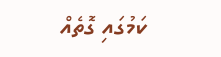ކަމުގައި ގޮތެއް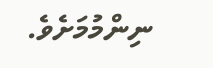ނިންމުމަށެވެ.